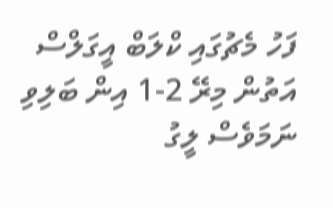ފަހު މެޗުގައި ކްލަބް އީގަލްސް އަތުން މިރޭ 2-1 އިން ބަލިވި ނަމަވެސް ލީގު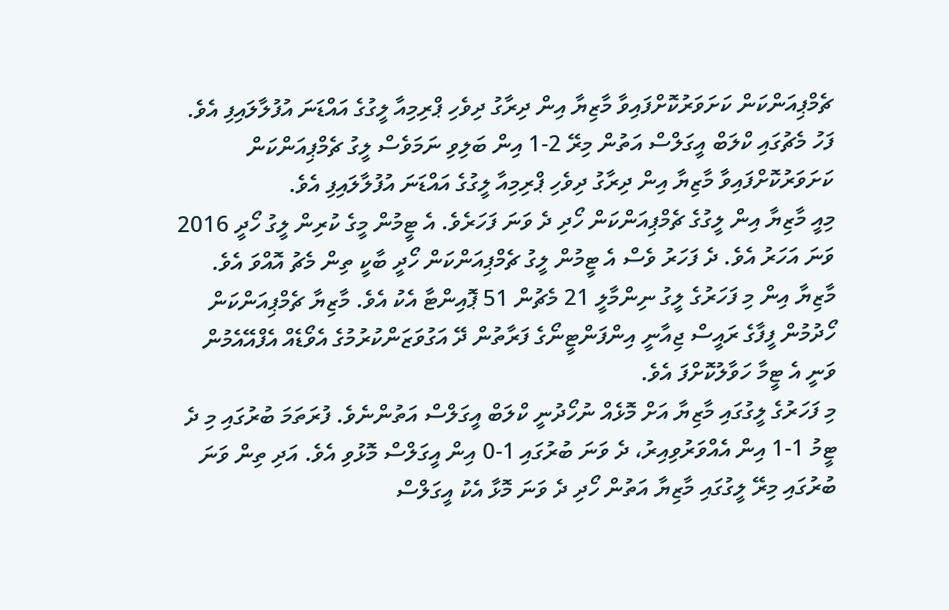ޗެމްޕިއަންކަން ކަށަވަރުކޮށްފައިވާ މާޒިޔާ އިން ދިރާގު ދިވެހި ޕްރިމިއާ ލީގުގެ އައްޑަނަ އުފުލާލައިފި އެވެ.
ފަހު މެޗުގައި ކްލަބް އީގަލްސް އަތުން މިރޭ 2-1 އިން ބަލިވި ނަމަވެސް ލީގު ޗެމްޕިއަންކަން ކަށަވަރުކޮށްފައިވާ މާޒިޔާ އިން ދިރާގު ދިވެހި ޕްރިމިއާ ލީގުގެ އައްޑަނަ އުފުލާލައިފި އެވެ.
މިއީ މާޒިޔާ އިން ލީގުގެ ޗެމްޕިއަންކަން ހޯދި ދެ ވަނަ ފަހަރެވެ. އެ ޓީމުން މީގެ ކުރިން ލީގު ހޯދީ 2016 ވަނަ އަހަރު އެވެ. ދެ ފަހަރު ވެސް އެ ޓީމުން ލީގު ޗެމްޕިއަންކަން ހޯދީ ބާކީ ތިން މެޗު އޮއްވަ އެވެ. މާޒިޔާ އިން މި ފަހަރުގެ ލީގު ނިންމާލީ 21 މެޗުން 51 ޕޮއިންޓާ އެކު އެވެ. މާޒިޔާ ޗެމްޕިއަންކަން ހޯދުމުން ފީފާގެ ރައީސް ޖިއާނީ އިންފަންޓީނޯގެ ފަރާތުން ދޭ އަގުވަޒަންކުރުމުގެ އެވޯޑެއް އެފްއޭއެމުން ވަނީ އެ ޓީމާ ހަވާލުކޮށްފަ އެވެ.
މި ފަހަރުގެ ލީގުގައި މާޒިޔާ އަށް މޮޅެއް ނުހޯދުނީ ކްލަބް އީގަލްސް އަތުންނެވެ. ފުރަތަމަ ބުރުގައި މި ދެ ޓީމު 1-1 އިން އެއްވަރުވިއިރު، ދެ ވަނަ ބުރުގައި 1-0 އިން އީގަލްސް މޮޅުވި އެވެ. އަދި ތިން ވަނަ ބުރުގައި މިރޭ ލީގުގައި މާޒިޔާ އަތުން ހޯދި ދެ ވަނަ މޮޅާ އެކު އީގަލްސް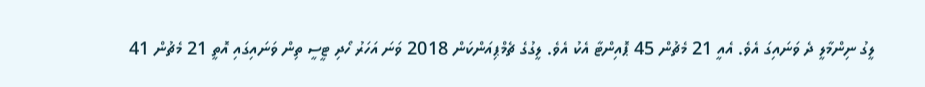ލީގު ނިންމާލީ ދެ ވަނައިގަ އެވެ. އެއީ 21 މެޗުން 45 ޕޮއިންޓާ އެކު އެވެ. ލީގުގެ ޗެމްޕިއަންކަން 2018 ވަނަ އަހަރު ހޯދި ޓީސީ ތިން ވަނައިގައި އޮތީ 21 މެޗުން 41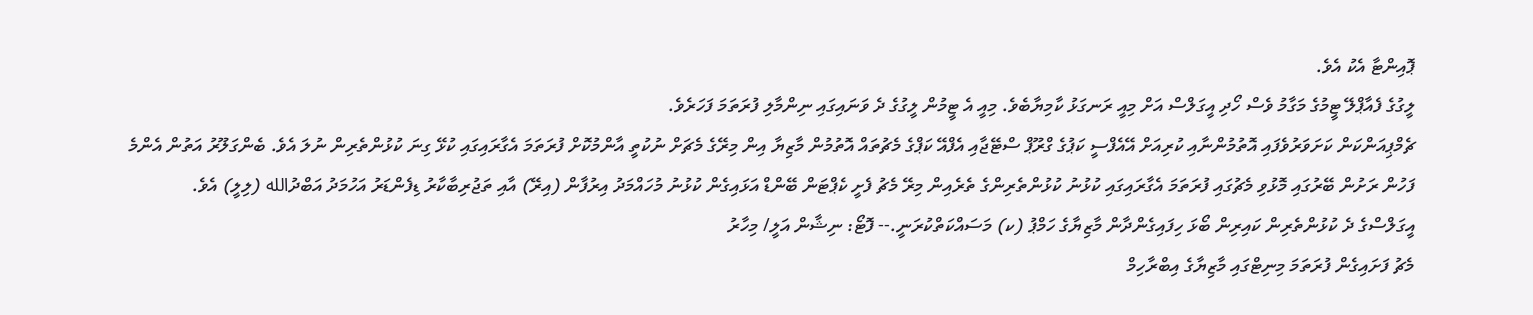ޕޮއިންޓާ އެކު އެވެ.
ލީގުގެ ފެއާޕްލޭ ޓީމުގެ މަގާމު ވެސް ހޯދި އީގަލްސް އަށް މިއީ ރަނގަޅު ކާމިޔާބެވެ. މިއީ އެ ޓީމުން ލީގުގެ ދެ ވަނައިގައި ނިންމާލި ފުރަތަމަ ފަހަރެވެ.
ޗެމްޕިއަންކަން ކަށަވަރުވެފައި އޮތުމުންނާއި ކުރިއަށް އޭއެފްސީ ކަޕުގެ ގްރޫޕް ސްޓޭޖާއި އެފްއޭ ކަޕްގެ މެޗުތައް އޮތުމުން މާޒިޔާ އިން މިރޭގެ މެޗަށް ނުކުތީ އާންމުކޮށް ފުރަތަމަ އެގާރައިގައި ކުޅޭ ގިނަ ކުޅުންތެރިން ނުލަ އެވެ. ބެންގަލޫރު އަތުން އެންމެ ފަހުން ރަށުން ބޭރުގައި މޮޅުވި މެޗުގައި ފުރަތަމަ އެގާރައިގައި ކުޅުނު ކުޅުންތެރިންގެ ތެރެއިން މިރޭ މެޗު ފެށީ ކެޕްޓަން ބޭންޑް އަޅައިގެން ކުޅުނު މުހައްމަދު އިރުފާން (އިރޭ) އާއި ތަޖުރިބާކާރު ޑިފެންޑަރު އަހުމަދު އަބްދުالله (ލިލީ) އެވެ.
އީގަލްސްގެ ދެ ކުޅުންތެރިން ކައިރިން ބޯޅަ ހިފައިގެންދާން މާޒިޔާގެ ހަމްޕު (ކ) މަސައްކަތްކުރަނީ.-- ފޮޓޯ: ނިޝާން އަލީ/ މިހާރު
މެޗު ފަށައިގެން ފުރަތަމަ މިނިޓްގައި މާޒިޔާގެ އިބްރާހިމް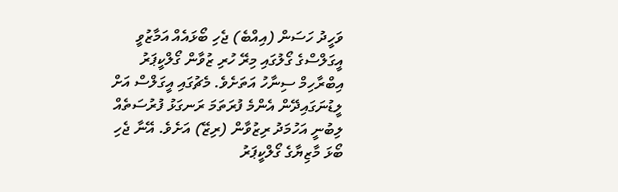ވަހީދު ހަސަން (އިއްބެ) ޖެހި ބޯޅައެއް އަމާޒުވީ އީގަލްސްގެ ގޯލުގައި މިރޭ ހުރި ޒުވާން ގޯލްކީޕަރު އިބްރާހިމް ސިނާހު އަތަށެވެ. މެޗުގައި އީގަލްސް އަށް ލީޑުނަގައިދޭން އެންމެ ފުރަތަމަ ރަނގަޅު ފުރުސަތެއް ލިބުނީ އަހުމަދު ރިޒުވާން (ރިޒޭ) އަށެވެ. އޭނާ ޖެހި ބޯޅަ މާޒިޔާގެ ގޯލްކީޕަރު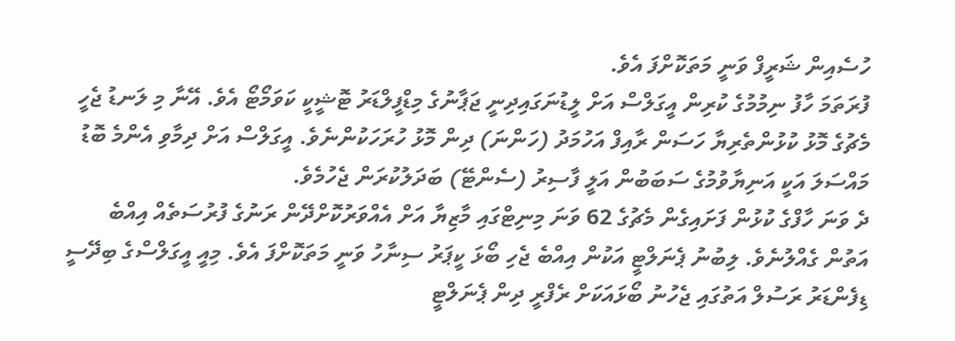ހުސެއިން ޝަރީފް ވަނީ މަތަކޮށްފަ އެވެ.
ފުރަތަމަ ހާފު ނިމުމުގެ ކުރިން އީގަލްސް އަށް ލީޑުނަގައިދިނީ ޖަޕާނުގެ މިޑްފީލްޑަރު ޓޮޝީކީ ކަވަމޯޓޯ އެވެ. އޭނާ މި ލަނޑު ޖެހީ މެޗުގެ މޮޅު ކުޅުންތެރިޔާ ހަސަން ރާއިފް އަހުމަދު (ހަންނަ) ދިން މޮޅު ހުރަހަކުންނެވެ. އީގަލްސް އަށް ދިމާވި އެންމެ ބޮޑު މައްސަލަ އަކީ އަނިޔާވުމުގެ ސަބަބުން އަލީ ފާސިރު (ސެންޓޭ) ބަދަލުކުރަން ޖެހުމެވެ.
ދެ ވަނަ ހާފްގެ ކުޅުން ފަށައިގެން މެޗުގެ 62 ވަނަ މިނިޓްގައި މާޒިޔާ އަށް އެއްވަރުކޮށްދޭން ރަނުގެ ފުރުސަތެއް އިއްބެ އަތުން ގެއްލުނެވެ. ލިބުނު ޕެނަލްޓީ އަކުން އިއްބެ ޖެހި ބޯޅަ ކީޕަރު ސިނާހު ވަނީ މަތަކޮށްފަ އެވެ. މިއީ އީގަލްސްގެ ބިދޭސީ ޑިފެންޑަރު ރަސުލް އަތުގައި ޖެހުނު ބޯޅައަކަށް ރެފްރީ ދިން ޕެނަލްޓީ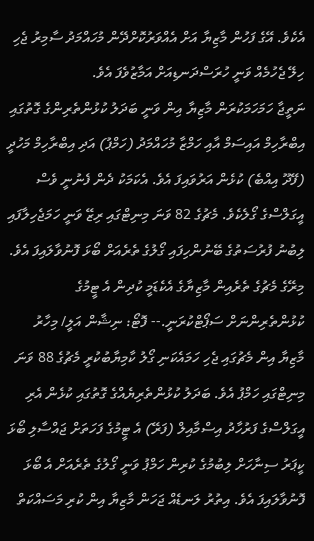އެކެވެ. އޭގެ ފަހުން މާޒިޔާ އަށް އެއްވަރުކޮށްދޭން މުހައްމަދު ސާމިރު ޖެހި ހިލޭ ޖެހުމެއް ވަނީ ހުރަސްދަނޑިއަށް އަމާޒުވެފަ އެވެ.
ނަތީޖާ ހަމަހަމަކުރަން މާޒިޔާ އިން ވަނީ ބަދަލު ކުޅުންތެރިންގެ ގޮތުގައި އިބްރާހިމް އައިސަމް އާއި ހަމްޒާ މުހައްމަދު (ހަމްޕު) އަދި އިބްރާހިމް މަހުދީ (ފޭދޫ އިއްބެ) ކުޅެން އަރުވައިފަ އެވެ. އެކަމަކު ދެން ފެނުނީ ވެސް އީގަލްސްގެ ގޯލެކެވެ. މެޗުގެ 82 ވަނަ މިނިޓްގައި ރިޒޭ ވަނީ ހަމަޖެހިލާފައި ލިބުނު ފުރުސަތުގެ ބޭނުންހިފައި ގޯލުގެ ތެރެއަށް ބޯޅަ ފޮނުވާލައިފަ އެވެ.
މިރޭގެ މެޗުގެ ތެރެއިން މާޒިޔާގެ އެކެޑަމީ ކުދިން އެ ޓީމުގެ ކުޅުންތެރިންނަށް ސަޕޯޓްކުރަނީ.-- ފޮޓޯ: ނިޝާން އަލީ/ މިހާރު
މާޒިޔާ އިން މެޗުގައި ޖެހި ހަމައެކަނި ގޯލު ކާމިޔާބުކުރީ މެޗުގެ 88 ވަނަ މިނިޓްގައި ހަމްޕު އެވެ. ބަދަލު ކުޅުންތެރިޔެއްގެ ގޮތުގައި ކުޅެން އެރި އީގަލްސްގެ ފަރުހާދު އިސްމާއިލް (ފަރޭ) އެ ޓީމުގެ ފަހަތަށް ޖައްސާލި ބޯޅަ ކީޕަރު ސިނާހަށް ލިބުމުގެ ކުރިން ހަމްޕު ވަނީ ގޯލުގެ ތެރެއަށް އެ ބޯޅަ ފޮނުވާލައިފަ އެވެ. އިތުރު ލަނޑެއް ޖަހަން މާޒިޔާ އިން ކުރި މަސައްކަތް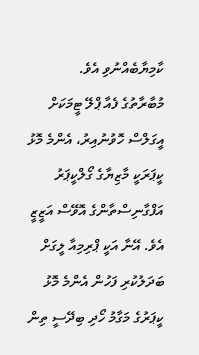ކާމިޔާބެއްނުވި އެވެ.
މުބާރާތުގެ ފެއާ ޕްލޭ ޓީމަކަށް އީގަލްސް ހޮވުނުއިރު، އެންމެ މޮޅު ކީޕަރަކީ މާޒިޔާގެ ގޯލްކީޕަރު އަފްގާނިސްތާންގެ އޮވޭސް އަޒީޒީ އެވެ. އޭނާ އަކީ ޕްރިމިއާ ލީގަށް ބަދަލުކުރި ފަހުން އެންމެ މޮޅު ކީޕަރުގެ މަގާމު ހޯދި ބިދޭސީ ތިން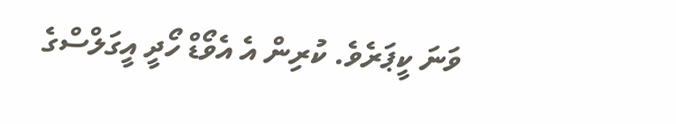ވަނަ ކީޕަރެވެ. ކުރިން އެ އެވޯޑް ހޯދީ އީގަލްސްގެ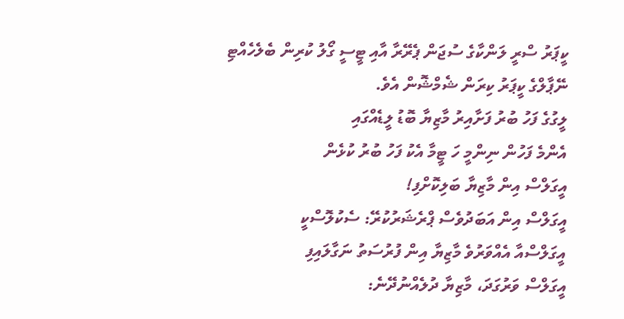ކީޕަރު ސްރީ ލަންކާގެ ސުޖަން ޕެރޭރާ އާއި ޓީސީ ގޯލު ކުރިން ބެލެހެއްޓި ނޭޕާލްގެ ކީޕަރު ކިރަން ޝެމްޝޮން އެވެ.
ލީގުގެ ފަހު ބުރު ފަށާއިރު މާޒިޔާ ބޮޑު ލީޑެއްގައި
އެންމެ ފަހުން ނިންމީ ހަ ޓީމާ އެކު ފަހު ބުރު ކުޅެން
އީގަލްސް އިން މާޒިޔާ ބަލިކޮށްފި!
އީގަލްސް އިން އަބަދުވެސް ޕްރެޝަރުކުރޭ: ސެކުލޮސްކީ
އީގަލްސްއާ އެއްވަރުވެ މާޒިޔާ އިން ފުރުސަތު ނަގާލައިފި
އީގަލްސް ވަރުގަދަ، މާޒިޔާ ދުލެއްނުދޭނެ: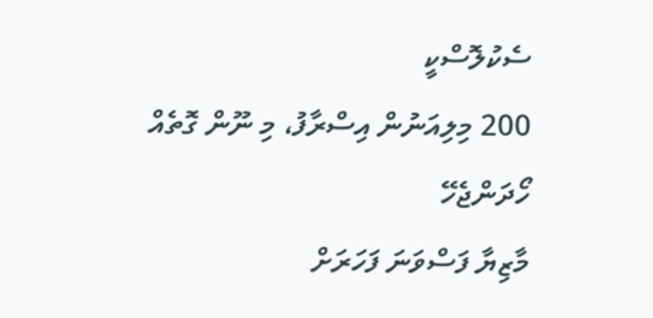ސެކުލޮސްކީ
200 މިލިއަނުން އިސްރާފު، މި ނޫން ގޮތެއް ހޯދަންޖެހޭ
މާޒިޔާ ފަސްވަނަ ފަހަރަށް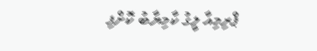ޕްރިމިއާ ލީގު ކާމިޔާބު ކޮށްފި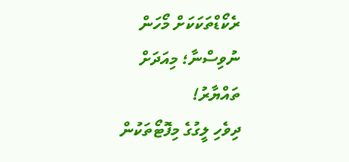ރެކޯޑްތަކަކަށް މޯހަން ނުވިސްނާ؛ މިއަދަށް ތައްޔާރު!
ދިވެހި ލީގުގެ މިފޮޓޯތަކުން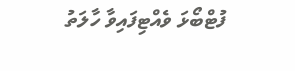ފުޓްބޯޅަ ވެއްޓިފައިވާ ހާލަތު